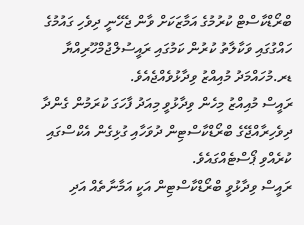ބްރޯޑްކާސްޓް ކުރުމުގެ އަމާޒަކަށް ވާން ޖެހޭނީ ދިވެހި ގައުމުގެ ހައްގުގައި ވަކާލާތު ކުރުން ކަމުގައި ރައީސުލްޖުމްހޫރިއްޔާ ޑރ.މުހައްމަދު މުއިއްޒު ވިދާޅުވެއްޖެއެވެ.
ރައީސް މުއިއްޒު މިހެން ވިދާޅުވީ މިއަދު ފާހަގަ ކުރަމުން ގެންދާ ދިވެހިރާއްޖޭގެ ބްރޯޑްކާސްޓިން ދުވަހާއި ގުޅިގެން އެކްސްގައި ކުރެއްވި ޕޯސްޓެއްގައެވެ.
ރައީސް ވިދާޅުވީ ބްރޯޑްކާސްޓިން އަކީ އަމާނާތެއް އަދި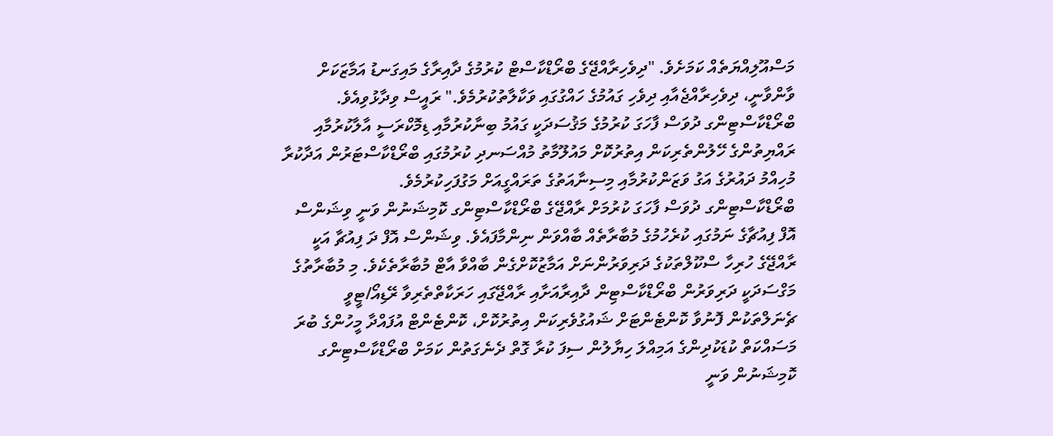މަސްއޫލިއްޔަތެއް ކަމަށެވެ. "ދިވެހިރާއްޖޭގެ ބްރޯޑްކާސްޓް ކުރުމުގެ ދާއިރާގެ މައިގަނޑު އަމާޒަކަށް ވާންވާނީ، ދިވެހިރާއްޖެއާއި ދިވެހި ގައުމުގެ ހައްގުގައި ވަކާލާތުކުރުމެވެ." ރައީސް ވިދާޅުވިއެވެ.
ބްރޯޑްކާސްޓިންގ ދުވަސް ފާހަގަ ކުރުމުގެ މަޤުސަދަކީ ގައުމު ބިނާކުރުމާއި ޑިމޮކްރަސީ އާލާކުރުމާއި ރައްޔިތުންގެ ހޭލުންތެރިކަން އިތުރުކޮށް މައުލޫމާތު މުއްސަނދި ކުރުމުގައި ބްރޯޑްކާސްޓަރުން އަދާކުރާ މުހިއްމު ދައުރުގެ އަގު ވަޒަންކުރުމާއި މިސިނާއަތުގެ ތަރައްގީއަށް މަގުފަހިކުރުމެވެ.
ބްރޯޑްކާސްޓިންގ ދުވަސް ފާހަގަ ކުރުމަށް ރާއްޖޭގެ ބްރޯޑްކާސްޓިންގ ކޮމިޝަނުން ވަނީ ވިޝަންސް އޮފް ފިއުޗާގެ ނަމުގައި ކުރެހުމުގެ މުބާރާތެއް ބާއްވަން ނިންމާފައެވެ. ވިޝަންސް އޮފް ދަ ފިއުޗާ އަކީ ރާއްޖޭގެ ހުރިހާ ސްކޫލްތަކުގެ ދަރިވަރުންނަށް އަމާޒުކޮށްގެން ބާއްވާ އާޓް މުބާރާތެކެވެ. މި މުބާރާތުގެ މަގްސަދަކީ ދަރިވަރުން ބްރޯޑްކާސްޓިން ދާއިރާއަށާއި ރާއްޖޭގައި ހަރަކާތްތެރިވާ ރޭޑިއޯ/ޓީވީ ޗެނަލްތަކުން ފޮނުވާ ކޮންޓެންޓަށް ޝައުގުވެރިކަން އިތުރުކޮށް، ކޮންޓެންޓް އުފައްދާ މީހުންގެ ބުރަ މަސައްކަތް ކުޑަކުދިންގެ އަމިއްލަ ހިޔާލުން ސިފަ ކުރާ ގޮތް ދެނެގަތުން ކަމަށް ބްރޯޑްކާސްޓިންގ ކޮމިޝަނުން ވަނީ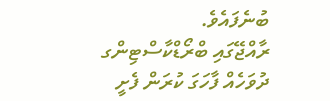ބުނެފައެވެ.
ރާއްޖޭގައި ބްރޯޑްކާސްޓިންގ ދުވަހެއް ފާހަގަ ކުރަން ފެށީ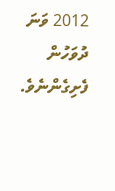2012 ވަނަ ދުވަހުން ފެށިގެންނެވެ.